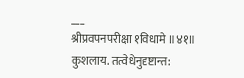___
श्रीप्रवपनपरीक्षा १विधामे ॥४१॥
कुशलाय. तत्वेधेनुदृष्टान्त: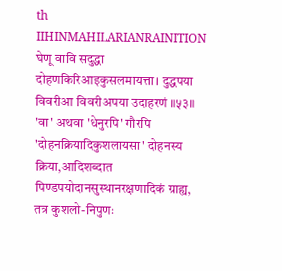th IIHINMAHILARIANRAINITION
घेणू वावि सदुद्धा दोहणकिरिआइकुसलमायत्ता। दुद्धपया विवरीआ विवरीअपया उदाहरणं ॥५३॥ 'वा' अथवा 'धेनुरपि' गौरपि 'दोहनक्रियादिकुशलायसा' दोहनस्य क्रिया,आदिशब्दात पिण्डपयोदानसुस्थानरक्षणादिकं ग्राह्य, तत्र कुशलो-निपुणः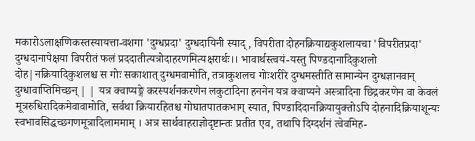मकारोऽलाक्षणिकस्तस्यायत्ता-वशगा 'दुग्धप्रदा' दुग्धदायिनी स्याद्, विपरीता दोहनक्रियाद्यकुशलायचा 'विपरीतप्रदा' दुग्धदानापेक्षया विपरीतं फलं प्रददातीत्यत्रोदाहरणमित्यक्षरार्थः।। भावार्थस्त्वयं-यस्तु पिण्डदानादिकुशलो दोह|नक्रियादिकुशलश्च स गोः सकाशात् दुग्धमवामोति, तत्राकुशलच गोःशरीरे दुग्धमस्तीति सामान्येन दुग्धज्ञानवान् दुग्धावाप्तिमिच्छन् | | यत्र क्वाप्यङ्गे करस्पर्शनकरणेन लकुटादिना हननेन यत्र क्वाप्यने अस्त्रादिना छिद्रकरणेन वा केवलं मूत्ररुधिरादिकमेवावामोति, सर्वथा क्रियारहितश्च गोघातपातकभाग् स्यात, पिण्डादिदानक्रियायुक्तोऽपि दोहनादिक्रियाशून्यः स्वभावसिद्धच्छगणमूत्रादिलाममाम् । अत्र सार्थवाहराज्ञोदृष्टान्तः प्रतीत एव, तथापि दिग्दर्शनं त्वेवमिह-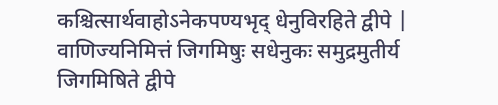कश्चित्सार्थवाहोऽनेकपण्यभृद् धेनुविरहिते द्वीपे | वाणिज्यनिमित्तं जिगमिषुः सधेनुकः समुद्रमुतीर्य जिगमिषिते द्वीपे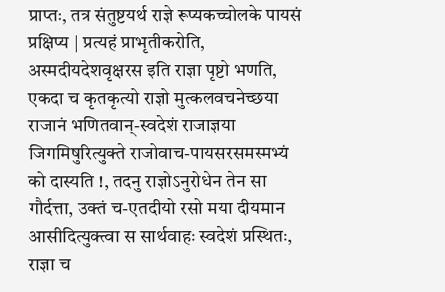प्राप्तः, तत्र संतुष्टयर्थ राज्ञे रूप्यकच्चोलके पायसं प्रक्षिप्य | प्रत्यहं प्राभृतीकरोति, अस्मदीयदेशवृक्षरस इति राज्ञा पृष्टो भणति, एकदा च कृतकृत्यो राज्ञो मुत्कलवचनेच्छया राजानं भणितवान्-स्वदेशं राजाज्ञया जिगमिषुरित्युक्ते राजोवाच-पायसरसमस्मभ्यं को दास्यति !, तदनु राज्ञोऽनुरोधेन तेन सा गौर्दत्ता, उक्तं च-एतदीयो रसो मया दीयमान आसीदित्युक्त्वा स सार्थवाहः स्वदेशं प्रस्थितः, राज्ञा च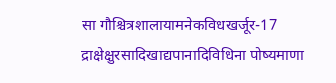सा गौश्चित्रशालायामनेकविधखर्जूर-17 द्राक्षेक्षुरसादिखाद्यपानादिविधिना पोष्यमाणा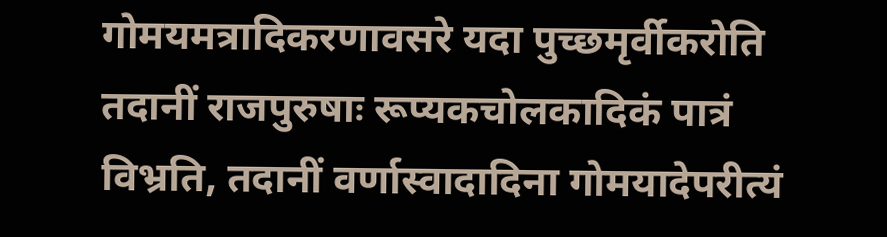गोमयमत्रादिकरणावसरे यदा पुच्छमृर्वीकरोति तदानीं राजपुरुषाः रूप्यकचोलकादिकं पात्रं विभ्रति, तदानीं वर्णास्वादादिना गोमयादेपरीत्यं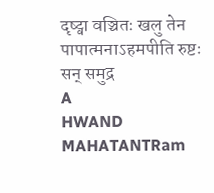दृष्ट्वा वञ्चितः खलु तेन पापात्मनाऽहमपीति रुष्टः सन् समुद्र
A
HWAND
MAHATANTRam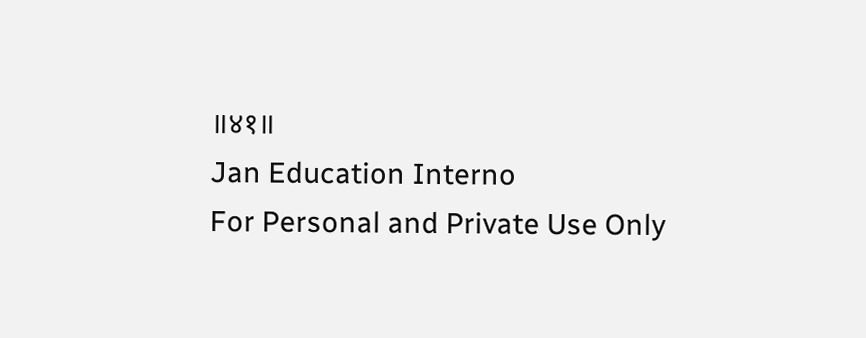॥४१॥
Jan Education Interno
For Personal and Private Use Only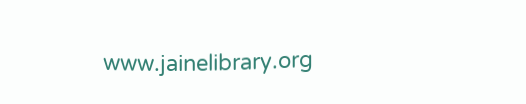www.jainelibrary.org